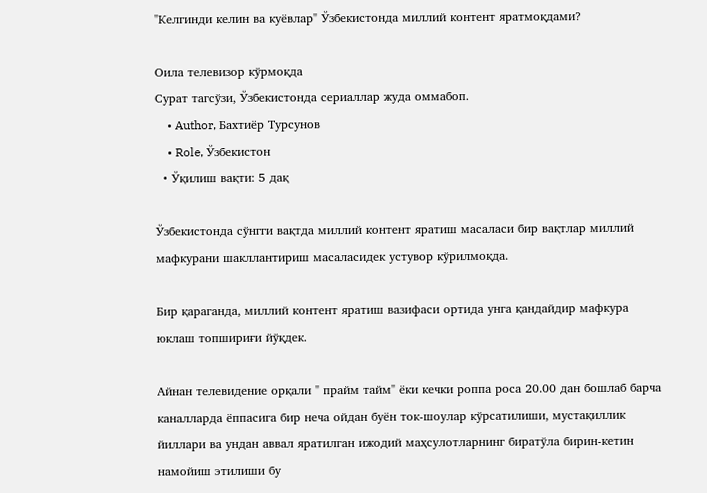"Келгинди келин ва куёвлар" Ўзбекистонда миллий контент яратмоқдами?

Оила телевизор кўрмоқда
Сурат тагсўзи, Ўзбекистонда сериаллар жуда оммабоп.
    • Author, Бахтиёр Турсунов
    • Role, Ўзбекистон
  • Ўқилиш вақти: 5 дақ

Ўзбекистонда сўнгги вақтда миллий контент яратиш масаласи бир вақтлар миллий мафкурани шакллантириш масаласидек устувор кўрилмоқда.

Бир қараганда, миллий контент яратиш вазифаси ортида унга қандайдир мафкура юклаш топшириғи йўқдек.

Айнан телевидение орқали " прайм тайм" ёки кечки роппа роса 20.00 дан бошлаб барча каналларда ёппасига бир неча ойдан буён ток-шоулар кўрсатилиши, мустақиллик йиллари ва ундан аввал яратилган ижодий маҳсулотларнинг биратўла бирин-кетин намойиш этилиши бу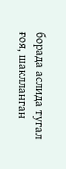борада аслида тугал ғоя, шаклланган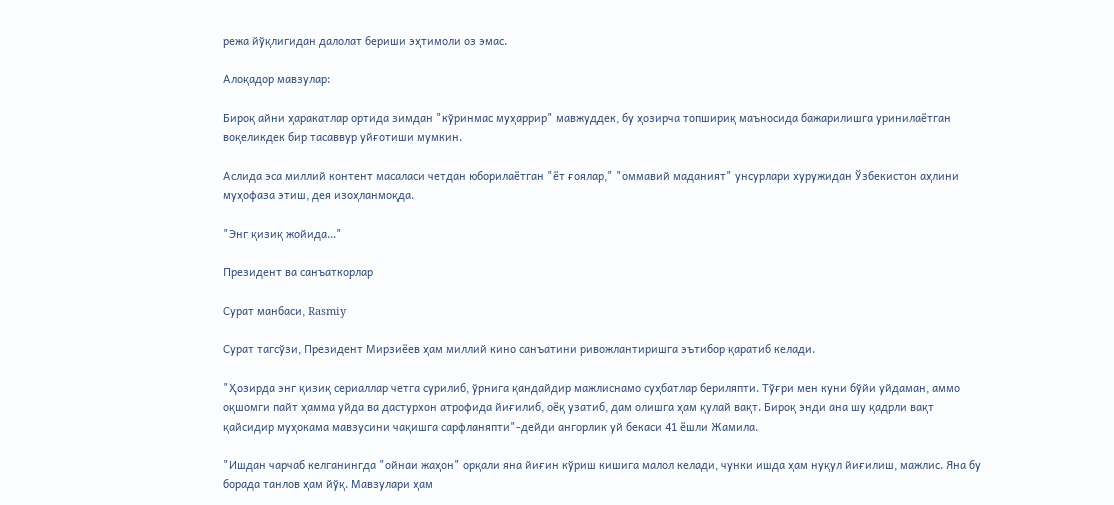режа йўқлигидан далолат бериши эҳтимоли оз эмас.

Алоқадор мавзулар:

Бироқ айни ҳаракатлар ортида зимдан "кўринмас муҳаррир" мавжуддек, бу ҳозирча топшириқ маъносида бажарилишга уринилаётган воқеликдек бир тасаввур уйғотиши мумкин.

Аслида эса миллий контент масаласи четдан юборилаётган "ёт ғоялар," "оммавий маданият" унсурлари хуружидан Ўзбекистон аҳлини муҳофаза этиш, дея изоҳланмоқда.

"Энг қизиқ жойида..."

Президент ва санъаткорлар

Сурат манбаси, Rasmiy

Сурат тагсўзи, Президент Мирзиёев ҳам миллий кино санъатини ривожлантиришга эътибор қаратиб келади.

"Ҳозирда энг қизиқ сериаллар четга сурилиб, ўрнига қандайдир мажлиснамо суҳбатлар бериляпти. Тўғри мен куни бўйи уйдаман, аммо оқшомги пайт ҳамма уйда ва дастурхон атрофида йиғилиб, оёқ узатиб, дам олишга ҳам қулай вақт. Бироқ энди ана шу қадрли вақт қайсидир муҳокама мавзусини чақишга сарфланяпти"-дейди ангорлик уй бекаси 41 ёшли Жамила.

"Ишдан чарчаб келганингда "ойнаи жаҳон" орқали яна йиғин кўриш кишига малол келади, чунки ишда ҳам нуқул йиғилиш, мажлис. Яна бу борада танлов ҳам йўқ. Мавзулари ҳам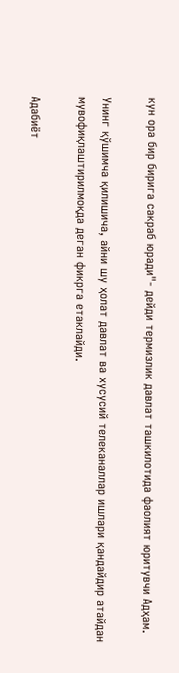кун ора бир бирига сакраб юради"- дейди термизлик давлат ташкилотида фаолият юритувчи Адҳам.

Унинг қўшимча қилишича, айни шу ҳолат давлат ва хусусий телеканаллар ишлари қандайдир атайдан мувофиқлаштирилмоқда деган фикрга етаклайди.

Адабиёт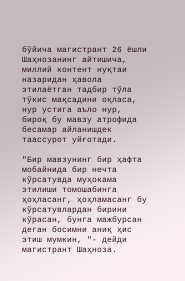бўйича магистрант 26 ёшли Шаҳнозанинг айтишича, миллий контент нуқтаи назаридан ҳавола этилаётган тадбир тўла тўкис мақсадини оқласа, нур устига аъло нур, бироқ бу мавзу атрофида бесамар айланишдек таассурот уйғотади.

"Бир мавзунинг бир ҳафта мобайнида бир нечта кўрсатувда муҳокама этилиши томошабинга ҳоҳласанг, ҳоҳламасанг бу кўрсатувлардан бирини кўрасан, бунга мажбурсан деган босимни аниқ ҳис этиш мумкин, "- дейди магистрант Шаҳноза.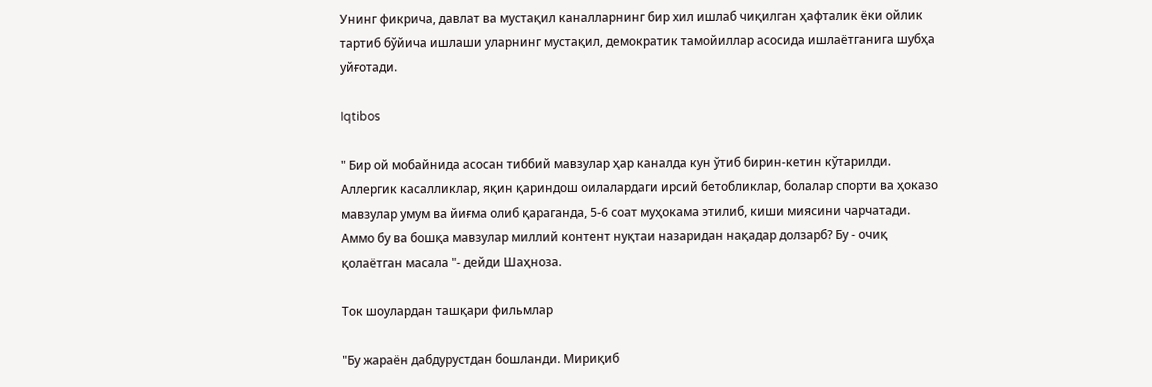Унинг фикрича, давлат ва мустақил каналларнинг бир хил ишлаб чиқилган ҳафталик ёки ойлик тартиб бўйича ишлаши уларнинг мустақил, демократик тамойиллар асосида ишлаётганига шубҳа уйғотади.

Iqtibos

" Бир ой мобайнида асосан тиббий мавзулар ҳар каналда кун ўтиб бирин-кетин кўтарилди. Аллергик касалликлар, яқин қариндош оилалардаги ирсий бетобликлар, болалар спорти ва ҳоказо мавзулар умум ва йиғма олиб қараганда, 5-6 соат муҳокама этилиб, киши миясини чарчатади. Аммо бу ва бошқа мавзулар миллий контент нуқтаи назаридан нақадар долзарб? Бу - очиқ қолаётган масала "- дейди Шаҳноза.

Ток шоулардан ташқари фильмлар

"Бу жараён дабдурустдан бошланди. Мириқиб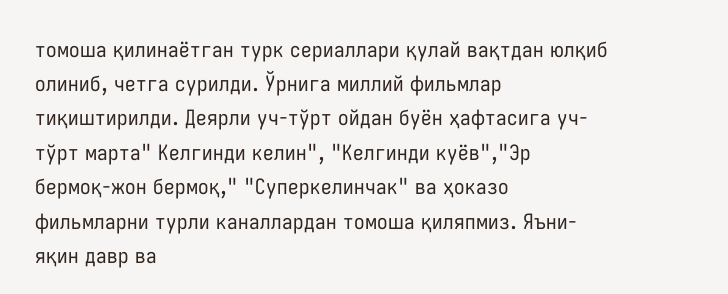томоша қилинаётган турк сериаллари қулай вақтдан юлқиб олиниб, четга сурилди. Ўрнига миллий фильмлар тиқиштирилди. Деярли уч-тўрт ойдан буён ҳафтасига уч-тўрт марта" Келгинди келин", "Келгинди куёв","Эр бермоқ-жон бермоқ," "Суперкелинчак" ва ҳоказо фильмларни турли каналлардан томоша қиляпмиз. Яъни-яқин давр ва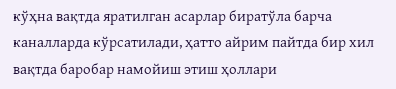кўҳна вақтда яратилган асарлар биратўла барча каналларда кўрсатилади, ҳатто айрим пайтда бир хил вақтда баробар намойиш этиш ҳоллари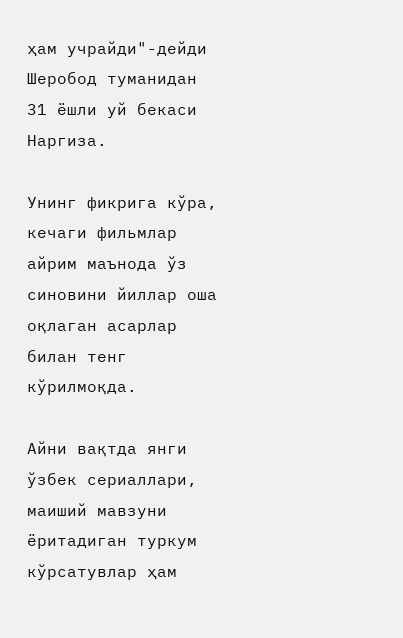ҳам учрайди"-дейди Шеробод туманидан 31 ёшли уй бекаси Наргиза.

Унинг фикрига кўра, кечаги фильмлар айрим маънода ўз синовини йиллар оша оқлаган асарлар билан тенг кўрилмоқда.

Айни вақтда янги ўзбек сериаллари, маиший мавзуни ёритадиган туркум кўрсатувлар ҳам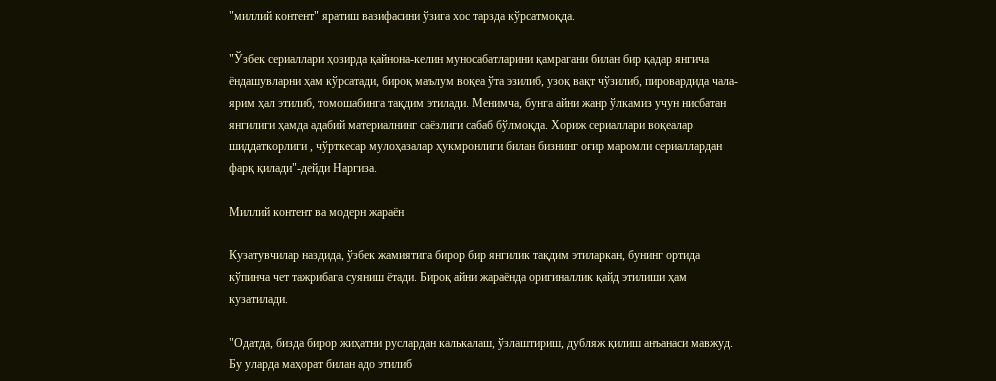"миллий контент" яратиш вазифасини ўзига хос тарзда кўрсатмоқда.

"Ўзбек сериаллари ҳозирда қайнона-келин муносабатларини қамрагани билан бир қадар янгича ёндашувларни ҳам кўрсатади, бироқ маълум воқеа ўта эзилиб, узоқ вақт чўзилиб, пировардида чала-ярим ҳал этилиб, томошабинга тақдим этилади. Менимча, бунга айни жанр ўлкамиз учун нисбатан янгилиги ҳамда адабий материалнинг саёзлиги сабаб бўлмоқда. Хориж сериаллари воқеалар шиддаткорлиги , чўрткесар мулоҳазалар ҳукмронлиги билан бизнинг оғир маромли сериаллардан фарқ қилади"-дейди Наргиза.

Миллий контент ва модерн жараён

Кузатувчилар наздида, ўзбек жамиятига бирор бир янгилик тақдим этиларкан, бунинг ортида кўпинча чет тажрибага суяниш ётади. Бироқ айни жараёнда оригиналлик қайд этилиши ҳам кузатилади.

"Одатда, бизда бирор жиҳатни руслардан калькалаш, ўзлаштириш, дубляж қилиш анъанаси мавжуд. Бу уларда маҳорат билан адо этилиб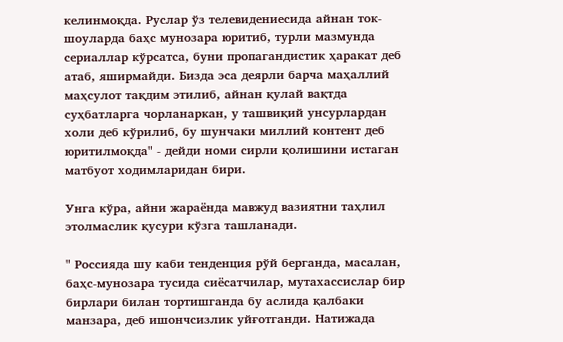келинмоқда. Руслар ўз телевидениесида айнан ток-шоуларда баҳс мунозара юритиб, турли мазмунда сериаллар кўрсатса, буни пропагандистик ҳаракат деб атаб, яширмайди. Бизда эса деярли барча маҳаллий маҳсулот тақдим этилиб, айнан қулай вақтда суҳбатларга чорланаркан, у ташвиқий унсурлардан холи деб кўрилиб, бу шунчаки миллий контент деб юритилмоқда" - дейди номи сирли қолишини истаган матбуот ходимларидан бири.

Унга кўра, айни жараёнда мавжуд вазиятни таҳлил этолмаслик қусури кўзга ташланади.

" Россияда шу каби тенденция рўй берганда, масалан, баҳс-мунозара тусида сиёсатчилар, мутахассислар бир бирлари билан тортишганда бу аслида қалбаки манзара, деб ишончсизлик уйғотганди. Натижада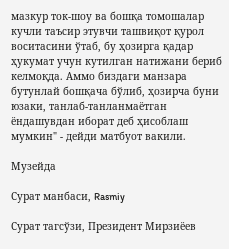мазкур ток-шоу ва бошқа томошалар кучли таъсир этувчи ташвиқот қурол воситасини ўтаб, бу ҳозирга қадар ҳукумат учун кутилган натижани бериб келмоқда. Аммо биздаги манзара бутунлай бошқача бўлиб, ҳозирча буни юзаки, танлаб-танланмаётган ёндашувдан иборат деб ҳисоблаш мумкин" - дейди матбуот вакили.

Музейда

Сурат манбаси, Rasmiy

Сурат тагсўзи, Президент Мирзиёев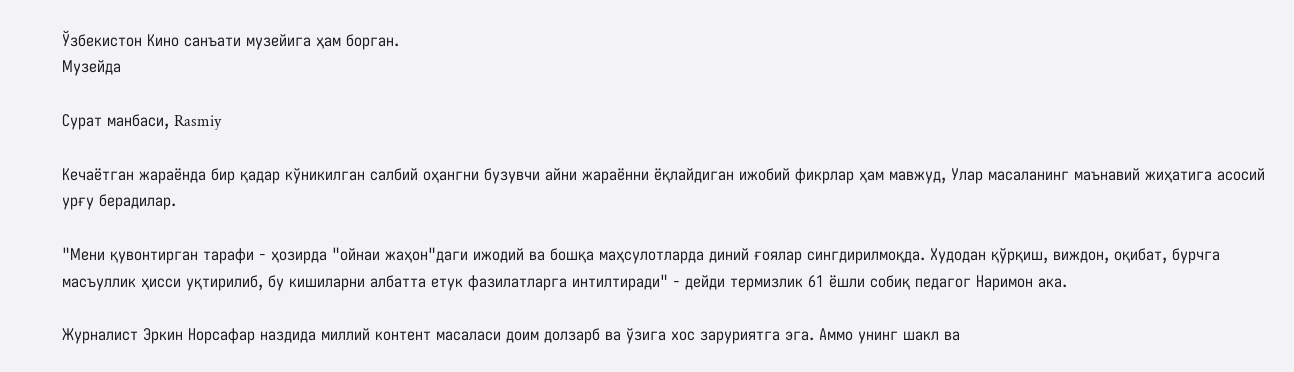Ўзбекистон Кино санъати музейига ҳам борган.
Музейда

Сурат манбаси, Rasmiy

Кечаётган жараёнда бир қадар кўникилган салбий оҳангни бузувчи айни жараённи ёқлайдиган ижобий фикрлар ҳам мавжуд, Улар масаланинг маънавий жиҳатига асосий урғу берадилар.

"Мени қувонтирган тарафи - ҳозирда "ойнаи жаҳон"даги ижодий ва бошқа маҳсулотларда диний ғоялар сингдирилмоқда. Худодан қўрқиш, виждон, оқибат, бурчга масъуллик ҳисси уқтирилиб, бу кишиларни албатта етук фазилатларга интилтиради" - дейди термизлик 61 ёшли собиқ педагог Наримон ака.

Журналист Эркин Норсафар наздида миллий контент масаласи доим долзарб ва ўзига хос заруриятга эга. Аммо унинг шакл ва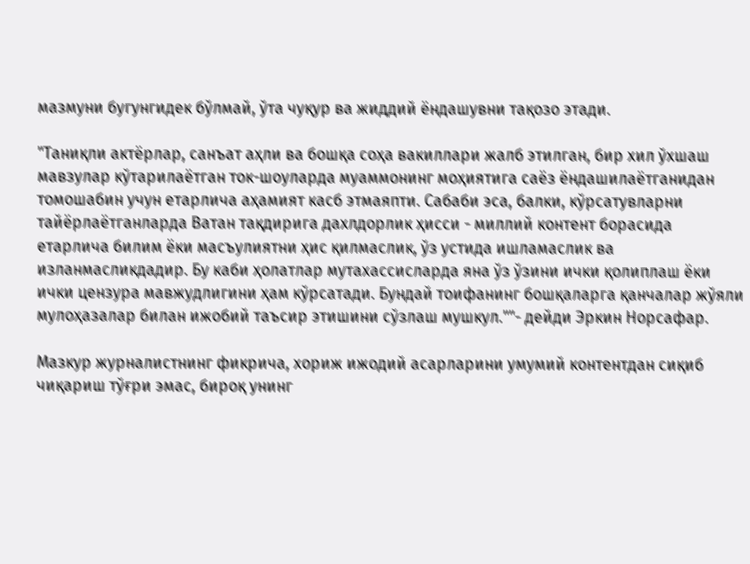мазмуни бугунгидек бўлмай, ўта чуқур ва жиддий ёндашувни тақозо этади.

"Таниқли актёрлар, санъат аҳли ва бошқа соҳа вакиллари жалб этилган, бир хил ўхшаш мавзулар кўтарилаётган ток-шоуларда муаммонинг моҳиятига саёз ёндашилаётганидан томошабин учун етарлича аҳамият касб этмаяпти. Сабаби эса, балки, кўрсатувларни тайёрлаётганларда Ватан тақдирига дахлдорлик ҳисси - миллий контент борасида етарлича билим ёки масъулиятни ҳис қилмаслик, ўз устида ишламаслик ва изланмасликдадир. Бу каби ҳолатлар мутахассисларда яна ўз ўзини ички қолиплаш ёки ички цензура мавжудлигини ҳам кўрсатади. Бундай тоифанинг бошқаларга қанчалар жўяли мулоҳазалар билан ижобий таъсир этишини сўзлаш мушкул.""- дейди Эркин Норсафар.

Мазкур журналистнинг фикрича, хориж ижодий асарларини умумий контентдан сиқиб чиқариш тўғри эмас, бироқ унинг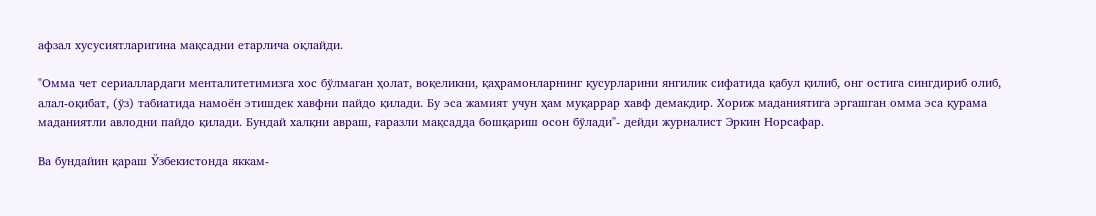афзал хусусиятларигина мақсадни етарлича оқлайди.

"Омма чет сериаллардаги менталитетимизга хос бўлмаган ҳолат, воқеликни, қаҳрамонларнинг қусурларини янгилик сифатида қабул қилиб, онг остига сингдириб олиб, алал-оқибат, (ўз) табиатида намоён этишдек хавфни пайдо қилади. Бу эса жамият учун ҳам муқаррар хавф демакдир. Хориж маданиятига эргашган омма эса қурама маданиятли авлодни пайдо қилади. Бундай халқни авраш, ғаразли мақсадда бошқариш осон бўлади"- дейди журналист Эркин Норсафар.

Ва бундайин қараш Ўзбекистонда яккам-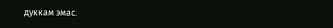дуккам эмас.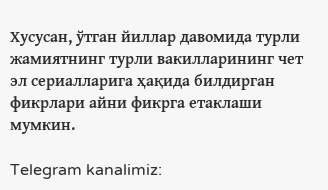Хусусан, ўтган йиллар давомида турли жамиятнинг турли вакилларининг чет эл сериалларига ҳақида билдирган фикрлари айни фикрга етаклаши мумкин.

Telegram kanalimiz: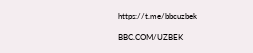https://t.me/bbcuzbek

BBC.COM/UZBEK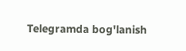Telegramda bog'lanish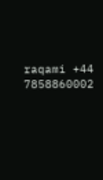raqami +44 7858860002